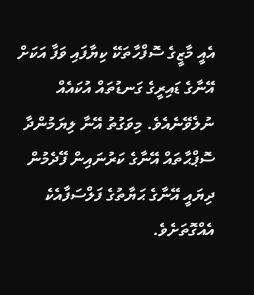އެއީ މާޒީގެ ސޮފްހާތަކޭ ކިޔާފައި ވަފާ އަކަށް އޭނާގެ ޑައިރީގެ ގަނޑުތައް އުކައެއް ނުލެވޭނެއެވެ. މިވަގުތު އޭނާ ލިޔަމުންދާ ސޮޕްޙާތައް އޭނާގެ ކަރުނައިން ފޭދެމުން ދިޔައީ އޭނާގެ ޙަޔާތުގެ ފަލްސަފާއެކެ އެއްގޮތަށެވެ.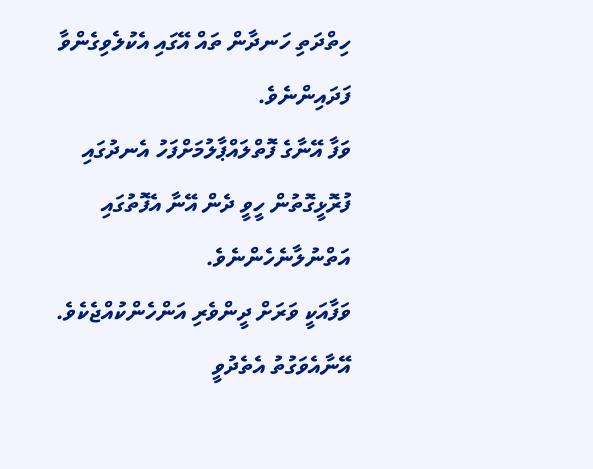ހިތްދަތި ހަނދާން ތައް އޭގައި އެކުލެވިގެންވާ ފަދައިންނެވެ.
ވަފާ އޭނާގެ ފޮތްލައްޕާލުމަށްފަހު އެނދުގައި ފުރޮޅީގޮތުން ހީވީ ދެން އޭނާ އެފޮތުގައި އަތްނުލާނެހެންނެވެ.
ވަފާއަކީ ވަރަށް ދީންވެރި އަންހެންކުއްޖެކެވެ. އޭނާއެވަގުތު އެތެދުވީ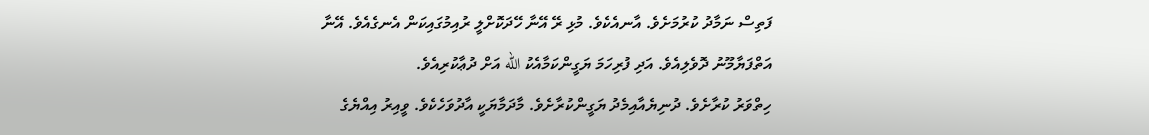ފަތިސް ނަމާދު ކުރުމަށެވެ. އާނއެކެވެ. މުޅި ރޭ އޭނާ ހޭދަކޮށްލީ ރުއިމުގައިކަން އެނގެއެވެ. އޭނާ އަތްފަޔާމޫނު ދޮވެލިއެވެ. އަދި ފުރިހަމަ ޔަގީންކަމާއެކު الله އަށް ދުޢާކުރިއެވެ.
ހިތްވަރު ކުރާށެވެ. ދުނިޔެއާއިމެދު ޔަގީންކުރާށެވެ. މާދަމާޔަކީ އާދުވަހެކެވެ. ވީއިރު އިއްޔެގެ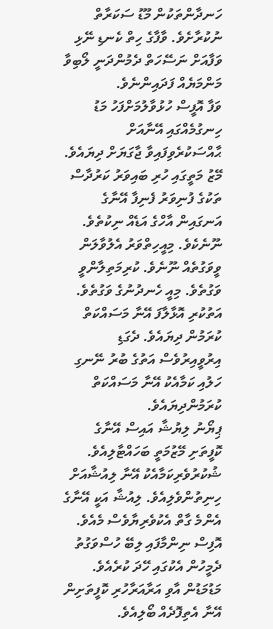ހަނދާންތަކުން މޫޑު ސަކަރާތް ނުކުރާށެވެ. ވާފާގެ ހިތް ކެނޑި ނޭޅި ވަފާއަށް ނަސޭހަތް ދެމުންދަނީ ލޯބިވާ މަންމަޔެއް ފަދައިންނެވެ.
ވަފާ އޮފީސް ހުޅުވާލުމަށްފަހު މަޑު ހިނގުމެއްގައި އޭނާއަށް ޙާއްސަކުރެވިފައިވާ ޖާގަޔަށް ދިޔައެވެ. މޭޒު މަތީގައި ހުރި ބައިވަރު ކަރުދާސް ތަކުގެ ފުނިވަރު ފެނިފާ އޭނާގެ އަނގައިން އާހްގެ އަޑެއް ނިކުތެވެ.
ނޫނެކެވެ. މިއީހިތްވަރު އެލުވާލަން ވީވަގުތެއް ނޫނެވެ. ކުރިމަތިލާންވީ ވަގުތެވެ. މިއީ ހެނދުނުގެ ވަގުތެވެ. އަތުކުރި އޮޅާލާފަ އޭނާ މަސައްކަތް ކުރަމުން ދިޔައެވެ. ދެގަޑި އިރުވީއިރުވެސް އަތުގެ ބުރު ނޭނގި ހަލުއި ކަމާއެކު އޭނާ މަސައްކަތް ކުރަމުންދިޔައެވެ.
ޕިޔޯނު ލިޔުޝާ އައިސް އޭނާގެ ކޮފީތަށި މޭޒުމަތީ ބަހައްޓާލިއެވެ. ޝުކުރުވެރިކަމާއެކު އޭނާ ލިއުޝާއަށް ހިނިތުންވެލިއެވެ. ލިއުޝާ އަކީ އޭނާގެ އެންމެ ގާތް އެކުވެރިޔާވެސް މެއެވެ. އޮފިސް ނިންމާފައި ލިބޭ ހުސްވަގުތު ދެމީހުން އެކުގައި ހޭދަ ކުރެއެވެ.
މަޑުމަޑުން އާވި އަރާއަރާހުރި ކޮފީތަށިން އޭނާ އެތިފޮދެއް ބޯލިއެވެ.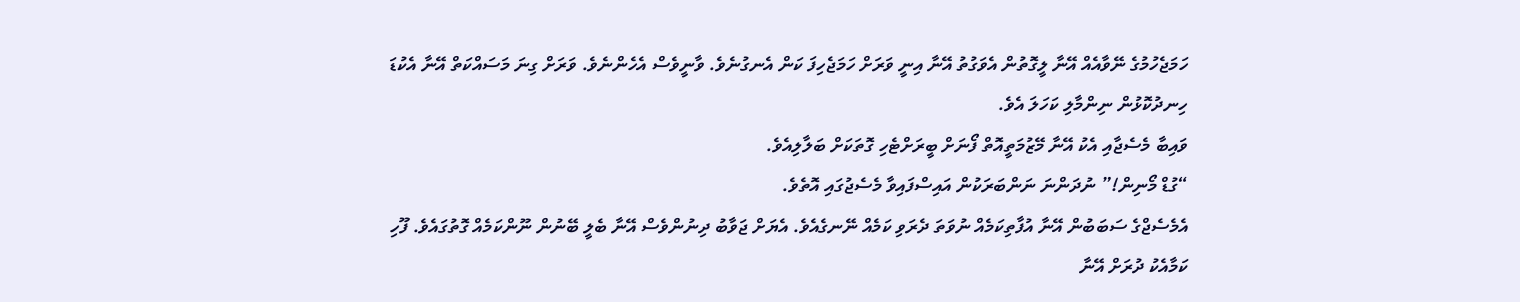ހަމަޖެހުމުގެ ނޭވާއެއް އޭނާ ލީގޮތުން އެވަގުތު އޭނާ އިނީ ވަރަށް ހަމަޖެހިފަ ކަން އެނގުނެވެ. ވާނީވެސް އެހެންނެވެ. ވަރަށް ގިނަ މަސައްކަތް އޭނާ އެކުޑަ ހިނދުކޮޅުން ނިންމާލި ކަހަލަ އެވެ.
ވައިބާ މެސެޖާއި އެކު އޭނާ މޭޒުމަތީއޮތް ފޯނަށް ބީރަށްޓެހި ގޮތަކަށް ބަލާލިއެވެ.
“ގުޑް މޯނިން!” ނުދަންނަ ނަންބަރަކުން އައިސްފައިވާ މެސެޖުގައި އޮތެވެ.
އެމެސެޖްގެ ސަބަބުން އޭނާ އުފާތިކަމެއް ނުވަތަ ދެރަވި ކަމެއް ނޭނގެއެވެ. އެޔަށް ޖަވާބު ދިނުންވެސް އޭނާ ބެލީ ބޭނުން ނޫންކަމެއް ގޮތުގައެވެ. ފޫހި ކަމާއެކު ދުރަށް އޭނާ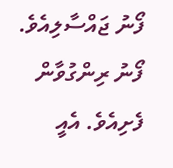ފޯނު ޖައްސާލިއެވެ.
ފޯނު ރިންގުވާން ފެށިއެވެ. އެއީ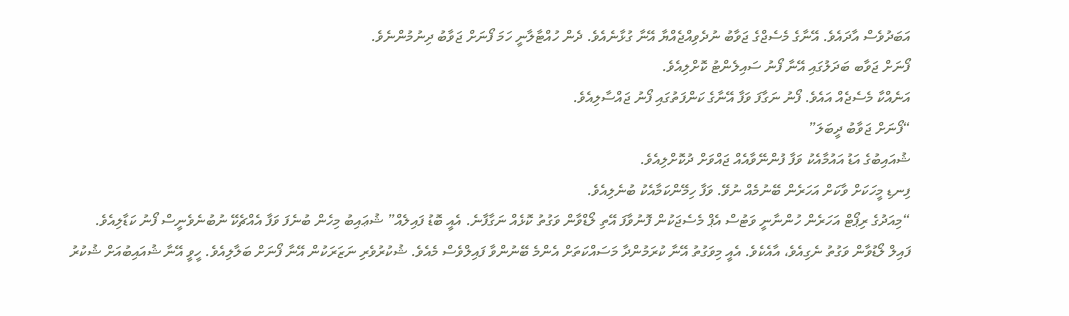އަބަދުވެސް އާދައެވެ. އޭނާގެ މެސެޖްގެ ޖަވާބު ނުދެވިއްޖެއްޔާ އޭނާ ގުޅާނެއެވެ. ދެން ހުއްޓާލާނީ ހަމަ ފޯނަށް ޖަވާބު ދިނުމުންނެވެ.
ފޯނަށް ޖަވާބ ބަދަލުގައި އޭނާ ފޯނު ސައިލެންޓު ކޮށްލިއެވެ.
އަނެއްކާ މެސެޖެއް އައެވެ. ފޯނު ނަގާފަ ވަފާ އޭނާގެ ކަންފަތުގައި ފޯނު ޖައްސާލިއެވެ.
“ފޯނަށް ޖަވާބު ދީބަލަ”
ޝުއައިބުގެ އަޑު އައުމާއެކު ވަފާ ފުންނޭވާއެއް ޖައްވަށް ދުކޮށްލިއެވެ.
ފިނޑި މީހަކަށް ވާކަށް އަހަރެން ބޭނުމެއް ނުވޭ. ވަފާ ހިމޭންކަމާއެކު ބުނެލިއެވެ.
“މިއަދުގެ ރިޕޯޓް އަހަރެން ހުންނާނީ ވަޓުސް އެޕް މެސެޖަކުން ފޮނުވާފަ އޭތި ލޯޑްވާން ވަގުތު ކޮޅެއް ނަގާފާނެ. އެއީ ބޮޑު ފައިލެއް” ޝުޢައިބު މިހެން ބުނެފަ ވަފާ އެއްޗެކޭ ނުބުނެވެނީސް ފޯނު ކަޑާލިއެވެ.
ފައިލް ލޯޑުވާން ވަގުތު ނެގިއެވެ، އާއެކެވެ. އެއީ މިވަގުތު އޭނާ ކުރަމުންދާ މަސައްކަތަށް އެންމެ ބޭނުންވާ ފައިލްވެސް މެއެވެ. ޝުކުރުވެރި ނަޒަރަކުން އޭނާ ފޯނަށް ބަލާލިއެވެ. ހީވީ އޭނާ ޝުއައިބުއަށް ޝުކުރު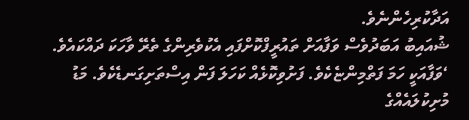އަދާކުރިހެންނެވެ.
ޝުއައިބު އަބަދުވެސް ވަފާއަށް ތައުރީފްކޮށްފައި އެކުވެރިންގެ ތެރޭ ވާހަކަ ދައްކައެވެ.
‘ވަފާއަކީ ހަމަ ފަތްމިންޏެކެވެ. ފަށުވިކޮޅެއް ކަހަލަ ފަން އިސްތަށިގަނޑެކެވެ. މަޑު މުށިކުލައެއްގެ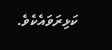ކަޅިރަވައެކެވެ.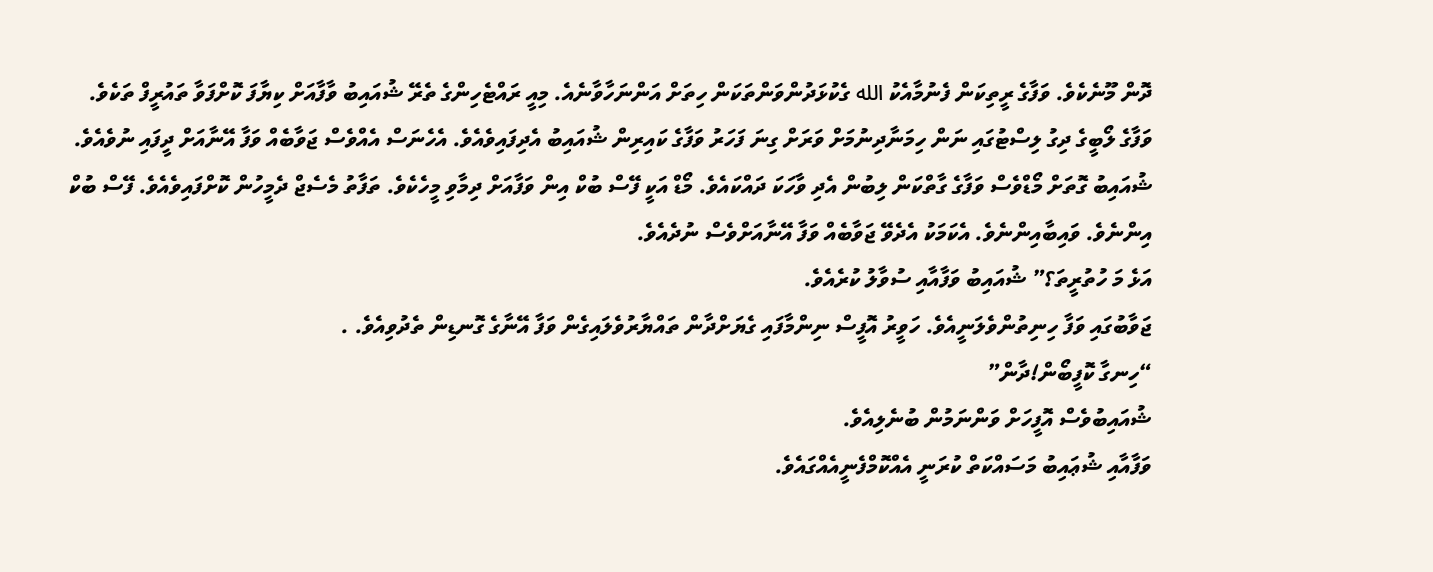ދޮން މޫނެކެވެ. ވަފާގެ ރީތިކަން ފެނުމާއެކު الله ގެކުޅަދުންވަންތަކަން ހިތަށް އަންނަހާވާނެއެ. މިއީ ރައްޓެހިންގެ ތެރޭ ޝުއައިބު ވާފާއަށް ކިޔާފަ ކޮށްފަވާ ތައުރީފް ތަކެވެ.
ވަފާގެ ލޯބީގެ ދިގު ލިސްޓުގައި ނަން ހިމަނާދިނުމަށް ވަރަށް ގިނަ ފަހަރު ވަފާގެ ކައިރިން ޝުއައިބު އެދިފައިވެއެވެ. އެހެނަސް އެއްވެސް ޖަވާބެއް ވަފާ އޭނާއަށް ދީފައި ނުވެއެވެ. ޝުއައިބު ގޮތަށް މޯޑްވެސް ވަފާގެ ގާތްކަން ލިބުން އެދި ވާހަކަ ދައްކައެވެ. މޯޑް އަކީ ފޭސް ބުކް އިން ވަފާއަށް ދިމާވި މީހެކެވެ. ތަފާތު މެސެޖް ދެމީހުން ކޮށްފައިވެއެވެ. ފޭސް ބުކް އިންނެވެ. ވައިބާއިންނެވެ. އެކަމަކު އެދެވޭ ޖަވާބެއް ވަފާ އޭނާއަށްވެސް ނުދެއެވެ.
އަޅެ މަ ހުތުރީތަ؟” ޝުއައިބު ވަފާއާއި ސުވާލު ކުރެއެވެ.
ޖަވާބުގައި ވަފާ ހިނިތުންވެލަނީއެވެ. ހަވީރު އޮފީސް ނިންމާފައި ގެޔަށްދާން ތައްޔާރުވެލައިގެން ވަފާ އޭނާގެ ގޮނޑިން ތެދުވިއެވެ. .
“ހިނގާ ކޮފީބޯން!ދާން”
ޝުއައިބުވެސް އޮފީހަށް ވަންނަމުން ބުނެލިއެވެ.
ވަފާއާއި ޝުޢައިބު މަސައްކަތް ކުރަނީ އެއްކޮމްފެނީއެއްގައެވެ.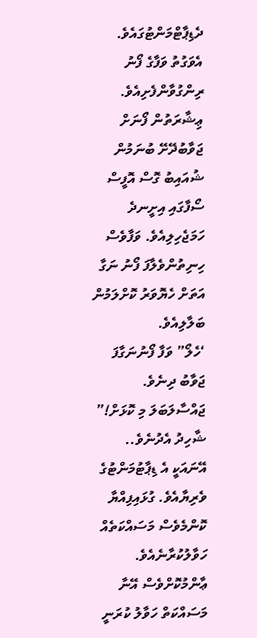ދެޑިޕާޓްމަންޓުގައެވެ.
އެވަގުތު ވަފާގެ ފޯނު ރިންގުވާންފެށިއެވެ. ޢިޝާރަތުން ފޯނަށް ޖަވާބުދޭށޭ ބުނަމުން ޝުއައިބު ގޮސް އޮފީސް ސޯފާގައި އިށީނދެ ހަމަޖެހިލިއެވެ. ވަފާވެސް ހިނިތުންވެލާފަ ފޯނު ނަގާ އަތަށް ހެޔޮވަރު ކޮށްލަމުން ބަލާލިއެވެ.
‘ހެލޯ” ވަފާ ފޯނުނަގާފަ ޖަވާބު ދިނެވެ.
ޖައްސާލަބަލަ މި ކޮޅަށް!” ޝާހިދު އެދުނެވެ..
އޭނައަކީ އެ ޑިޕާޓުމަންޓުގެ ވެރިޔާއެވެ. ގުޅައިފިއްޔާ ކޮންމެވެސް މަސައްކަތެއް ހަވާލުކުރާނެއެވެ. ޢާންމުކޮށްވެސް އޭނާ މަސައްކަތް ހަވާލު ކުރަނީ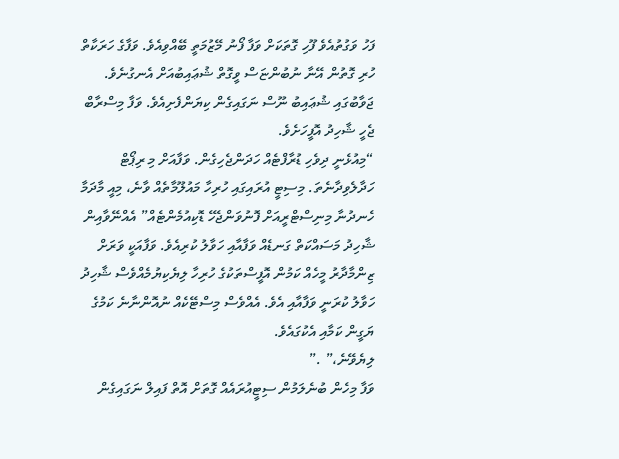ފަހު ވަގުތުއެވެ ފޫހި ގޮތަކަށް ވަފާ ފޯނު މޭޒުމަތީ ބޭއްވިއެވެ. ވަފާގެ ހަރަކާތް ހުރި ގޮތުން އޭނާ ނުބުންޏަސް ވީގޮތް ޝުޢައިބުއަށް އެނގުނެވެ. ޖަވާބުގައި ޝުޢައިބު ނޫސް ނަގައިގެން ކިޔަންފެށިއެވެ. ވަފާ މިސްރާބް ޖެހީ ޝާހިދު އޮފީހަށެވެ.
“މިއުޅެނީ ދިވެހި ޑުރާފްޓެއް ހަދަންޖެހިގެން. ވަފާއަށް މި ރިޕޯޓް ހަދާލެވިދާނެތަ. މިސިޓީ އުރައިގައި ހުރިހާ މައުލޫމާތެއް ވާނެ، މިއީ މާދަމާ ހެނދުނާ މިނިސްޓްރީއަށް ފޮނުވަންޖެހޭ ޑޮކިއުމެންޓެއް” އެއްނޭވާއިން ޝާހިދު މަސައްކަތް ގަނޑެއް ވަފާއާއި ހަވާލު ކުރިއެވެ. ވަފާއަކީ ވަރަށް ޒިންމާދާރު މީހެއް ކަމުން އޮފީސްތަކުގެ ހުރިހާ ލިޔެކިޔުމެއްވެސް ޝާހިދު ހަވާލު ކުރަނީ ވަފާއާއި އެވެ. އެއްވެސް މިސްޓޭކެއް ނުއޮންނާނެ ކަމުގެ ޔަގީން ކަމާއި އެކުގައެވެ.
ލިޔެވޭނެ،” .”
ވަފާ މިހެން ބުނެލަމުން ސިޓީއުރައެއް ގޮތަށް އޮތް ފައިލް ނަގައިގެން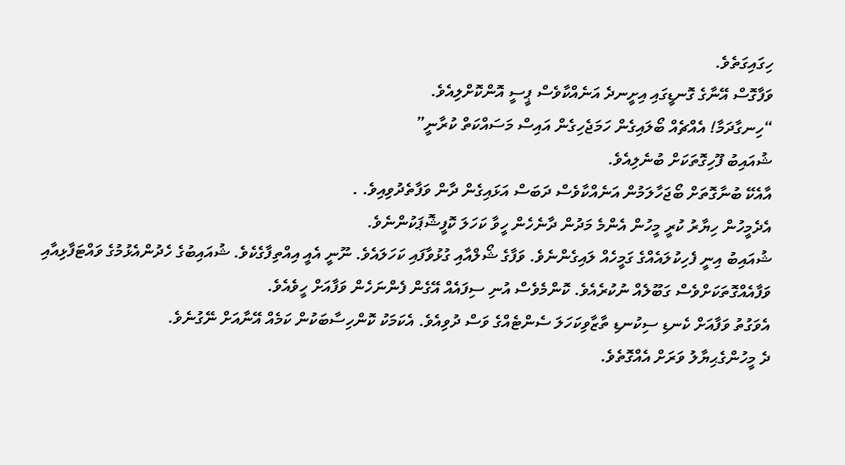ހިގައިގަތެވެ.
ވަފާގޮސް އޭނާގެ ގޮނޑީގައި އިށީނދެ އަނެއްކާވެސް ޕީސީ އޮންކޮށްލިއެވެ.
“ހިނގާދަމާ! އެއްޗެއް ބޯލައިގެން ހަމަޖެހިގެން އައިސް މަސައްކަތް ކުރާނީ”
ޝުއައިބު ފޫހިގޮތަކަށް ބުނެލިއެވެ.
އާއެކޭ ބުނާގޮތަށް ބޯޖަހާލަމުން އަނެއްކާވެސް ދަބަސް އަޅައިގެން ދާން ވަފާތެދުވިއިވެ. .
އެދެމީހުން ހިޔާރު ކުރީ މީހުން އެންމެ މަދުން ދާނެހެން ހީވާ ކަހަލަ ކޮފީޝޮޕަކުންނެވެ.
ޝުއައިބު އިނީ ފެހިކުލައެއްގެ ގަމީހެއް ލައިގެންނެވެ. ވަފާގެ ޝޯލްއާއި ގުޅުވާފައި ކަހަލައެވެ. ނޫނީ އެއީ އިއްތިފާގެކެވެ. ޝުއައިބުގެ ހެދުންއެޅުމުގެ ވައްޓަފާޅިއާއި ވަފާއެއްގޮތަކަށްވެސް ގަބޫލެއް ނުކުރެއެވެ. ކޮންމެވެސް އުނި ސިފައެއް އޭގެން ފެންނަހެން ވަފާއަށް ހީވެއެވެ.
އެވަގުތު ވަފާއަށް ކެނޑި ސިކުނޑި ތާޒާވިކަހަލަ ސެންޓެއްގެ ވަސް ދުވިއެވެ. އެކަމަކު ކޮންހިސާބަކުން ކަމެއް އޭނާއަށް ނޭގުނެވެ.
ދެ މީހުންގެޙިޔާލު ވަރަށް އެއްގޮތެވެ.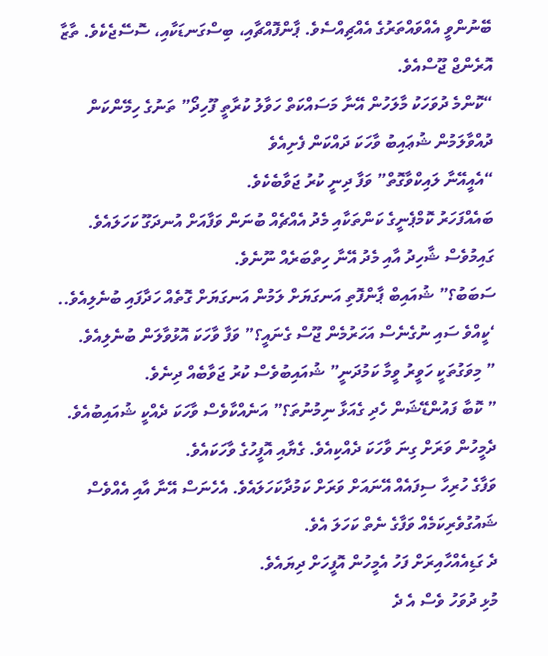ބޭނުންވީ އެއްވައްތަރުގެ އެއްޗިއްސެވެ. ޕާންފޮއްޗާއި، ބިސްގަނޑަކާއި، ސޮސޭޖެކެވެ. ތާޒާ އޮރެންޖް ޖޫސްއެވެ.
“ކޮންމެ ދުވަހަކު މާލަހުން އޭނާ މަސައްކަތް ހަވާލު ކުރާތީ ފޫހިދޯ” ތަނުގެ ހިމޭންކަން ދުއްވާލަމުން ޝުޢައިބު ވާހަކަ ދައްކަން ފެށިއެވެ
“އެއީއޭނާ ލައިކްވާގޮތް” ވަފާ ދިނީ ކުރު ޖަވާބެކެވެ.
ބައެއްފަހަރު ކޮމްޕެނީގެ ކަންތަކާއި މެދު އެއްޗެއް ބުނަން ވަފާއަށް އުނދަގޫ ކަހަލައެވެ. ގައިމުވެސް ޝާހިދު އާއި މެދު އޭނާ ހިތްބަރެއް ނޫނެވެ.
ސަބަބު؟” ޝުއައިބް ޕާންފޮތި އަނގަޔަށް ލަމުން އަނގަޔަށް ގޮތެއް ހަދާފައި ބުނެލިއެވެ..
‘ކީއްވެ ސައި ނުގެނެސް އަހަރުމެން ޖޫސް ގެނައީ؟” ވަފާ ވާހަކަ އޮޅުވާލަން ބުނެލިއެވެ.
” މިވަގުތަކީ ހަވީރު ވީމާ ކަމުދަނީ” ޝުއައިބުވެސް ކުރު ޖަވާބެއް ދިނެވެ.
” ކޮބާ ފައުންޑޭޝަން ހެދި ގެއަޅާ ނިމުނުތަ؟” އަނެއްކާވެސް ވާހަކަ ދެއްކީ ޝުއައިބުއެވެ.
ދެމީހުން ވަރަށް ގިނަ ވާހަކަ ދެއްކިއެވެ. ގެޔާއި އޮފީހުގެ ވާހަކައެވެ.
ވަފާގެ ހުރިހާ ސިފައެއް އޭނައަށް ވަރަށް ކަމުދާކަހަލައެވެ. އެހެނަސް އޭނާ އާއި އެއްވެސް ޝައުގުވެރިކަމެއް ވަފާގެ ނެތް ކަހަލަ އެވެ.
ދެ ގަޑިއެއްހާއިރަށް ފަހު އެމީހުން އޮފީހަށް ދިޔައެވެ.
މުޅި ދުވަހު ވެސް އެ ދެ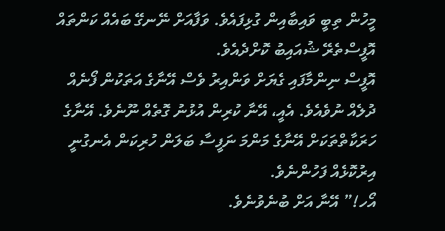މީހުން ތިބީ ވައިބާއިން ގުޅިފައެވެ. ވަފާއަށް ނޭނގޭ ބައެއް ކަންތައް އޮފީސްތެރޭ ޝުއައިބު ކޮށްދެއެވެ.
އޮފީސް ނިންމާފައި ގެޔަށް ވަންއިރު ވެސް އޭނާގެ އަތަކުން ފޯނެއް ދުލެއް ނުވެއެވެ. އެއީ، އޭނާ ކުރިން އުޅުނު ގޮތެއް ނޫނެވެ. އޭނާގެ ހަރަކާތްތަކަށް އޭނާގެ މަންމަ ނަފީސާ ބަލަން ހުރިކަން އެނގުނީ އިރުކޮޅެއް ފަހުންނެވެ.
އޯހ!” އޭނާ އަށް ބުނެވުނެވެ.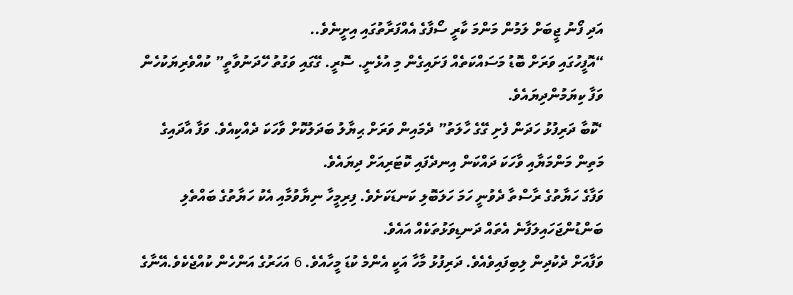އަދި ފޯނު ޖީބަށް ލަމުން މަންމަ ކާރީ ސޯފާގެ އެއްފަރާތުގައި އިށީނެވެ..
“އޮފީހުގައި ވަރަށް ބޮޑު މަސައްކަތެއް ފަށައިގެން މި އުޅެނީ. ސޮރީ. ގޭގައި ވަގުތު ހޭދަނުވާތީ” ކުއްވެރިޔަކުހެން ވަފާ ކިޔަމުންދިޔައެވެ.
‘ކޮބާ ދަރިފުޅު ހަދަން ފެށި ގޭގެ ހާލަތު” ދެމައިން ވަރަށް ޙިޔާލު ބަދަލުކޮށް ވާހަކަ ދެއްކިއެވެ. ވަފާ އާދައިގެ މަތިން މަންމަޔާއި ވާހަކަ ދައްކަން އިނދެފައި ކޮޓަރިއަށް ދިޔައެވެ.
ވަފާގެ ހަޔާތުގެ ރާސްތާ ދެވުނީ ހަމަ ހަލަބޮލި ކަނޑަކަށެވެ. ފިރިމީހާ ނިޔާވުމާއި އެކު ހަޔާތުގެ ބައްތެލި ބަންޑުންޖަހައިލަފާނެ އެތައް ދަނޑިވަޅުތަކެއް އައެވެ.
ވަފާއަށް ދެކުދިން ލިބިފައިވެއެވެ. ދަރިފުޅު މާހާ އަކީ އެންމެ ކުޑަ މީހާއެވެ. 6 އަހަރުގެ އަންހެން ކުއްޖެކެވެ.އޭނާގެ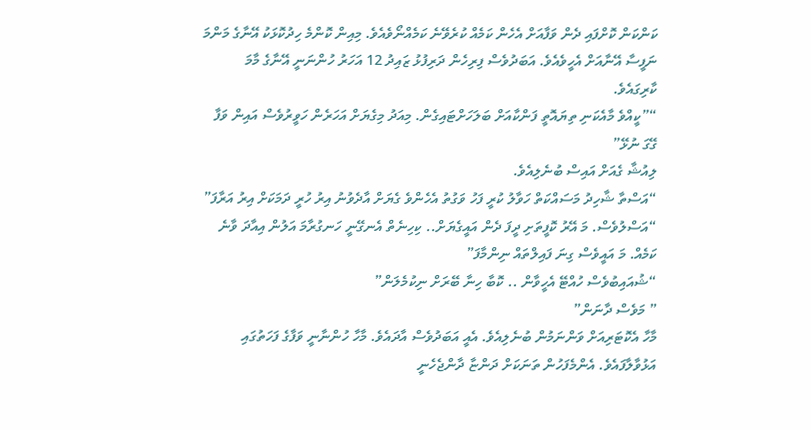ކަންކަން ކޮށްފައި ދެން ވަފާއަށް އެހެން ކަމެއް ކުރެވޭނެ ކަމެއްނޯވެއެވެ. މިއިން ކޮންމެ ހިދުކޮޅަކު އޭނާގެ މަންމަ ނަފީސާ އޭނާއަށް އެހީވެއެވެ. އަބަދުވެސް ފިރިހެން ދަރިފުޅު ޒައިދު 12 އަހަރު ހުންނަނީ އޭނާގެ މާމަ ކާރިގައެވެ.
“”ކީއްވެ މާއެކަނި ތިޔައޮތީ ފަންކާއަށް ބަލަހަށްޓައިގެން. މިއަދު މިގެޔަށް އަހަރެން ހަވީރުވެސް އައިން ވަފާ ގޭގަ ނުޅޭ”
ލިއުޝާ ގެއަށް އައިސް ބުނެލިއެވެ.
“އަސްތާ ޝާހިދު މަސައްކަތް ހަވާލު ކުރީ ފަހު ވަގުތު އެހެންވެ ގެޔަށް އާދެވުނު އިރު ހުރީ ދަމަކަށް އިރު އަރާފަ”
“އަސްލުވެސް. މަ އޭރު ކޮފީތަށި ދީފަ ދެން އައީގެޔަށް.. ކިހިނެތް އެނގޭނީ ހަނގުރާމަ އަލުން އިއާދަ ވާނެ ކަމެއް. މަ އައީވެސް ގިނަ ފައިލްތައް ނިންމާފަ”
“ޝުއައިބުވެސް ހުއްޓޭ އެހީވާން .. ކޮބާ ހިނާ ބޭރަށް ނިކުމެލަން”
” މަވެސް ދާނަން”
މާހާ އެކޮޓަރިއަށް ވަންނަމުން ބުނެލިއެވެ. އެއީ އަބަދުވެސް އާދައެވެ. މާހާ ހުންނާނީ ވަފާގެ ފަހަތުގައި އަޅުވާލާފައެވެ. އެންމެފަހުން ތަނަކަށް ދަންޏާ ދާންޖެހެނީ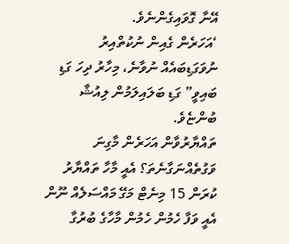އޭނާ ގޮވައިގެންނެވެ.
‘އަހަރެން ގެއިން ނުކުތްއިރު ނުވަގަޑިބައެއް ނުވާނެ، މިހާރު ދިހަ ގަޑި ބައިވީ” ގަޑި ބަލައިލަމުން ލިއުޝާ ބުންޏެވެ.
ތައްޔާރުވާން އަހަރެން މާގިނަ ވަގުތެއްނަގާނެތަ؟ އެއީ މާހާ ތައްޔާރު ކުރަން 15 މިނެޓް މަގޭ މައްސަލެއް ނޫން އެއީ ވަފާ ހެމުން ހެމުން މާހާގެ ބުރުގާ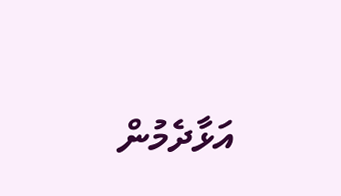އަޅާދެމުން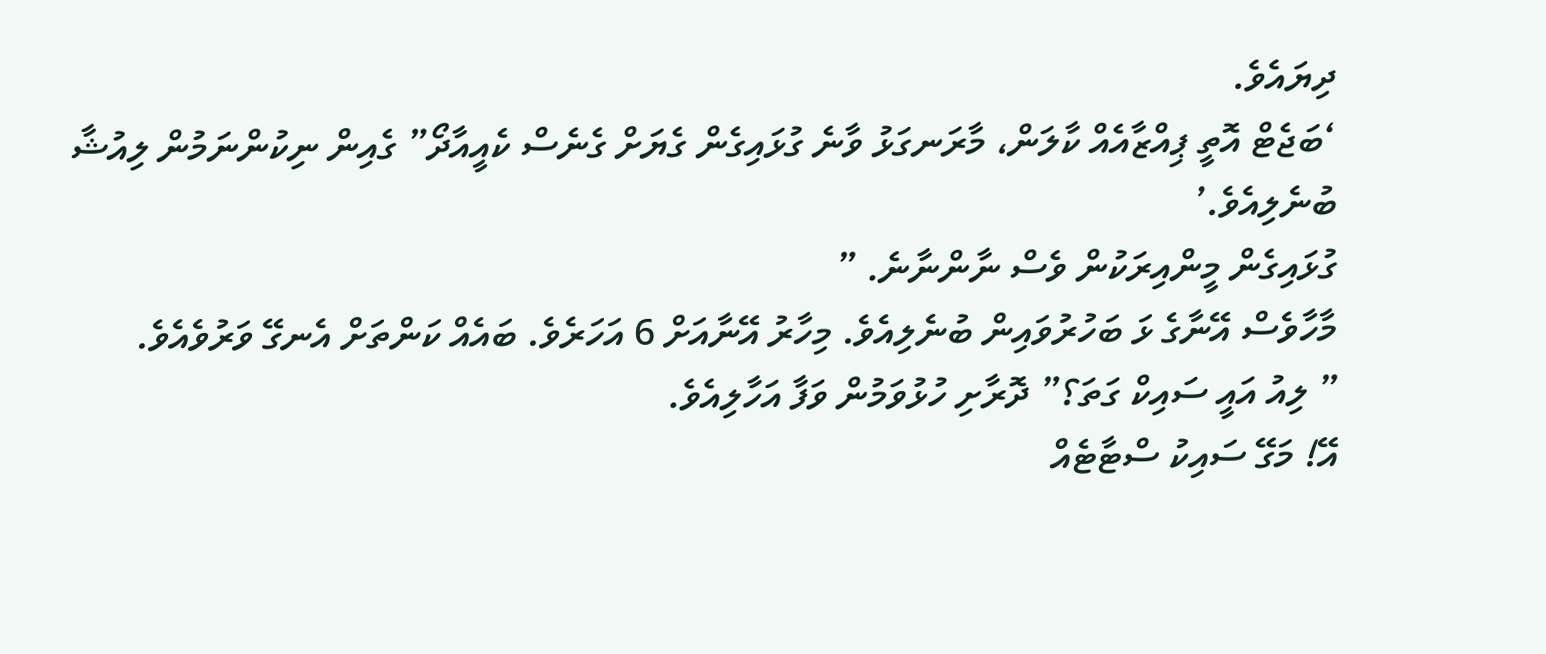ދިޔައެވެ.
‘ބަޖެޓް އޮތީ ޕިއްޒާއެއް ކާލަން، މާރަނގަޅު ވާނެ ގުޅައިގެން ގެޔަށް ގެނެސް ކެއީއާދޯ” ގެއިން ނިކުންނަމުން ލިއުޝާ ބުނެލިއެވެ.’
ގުޅައިގެން މީންއިރަކުން ވެސް ނާންނާނެ. ”
މާހާވެސް އޭނާގެ ޅަ ބަހުރުވައިން ބުނެލިއެވެ. މިހާރު އޭނާއަށް 6 އަހަރެވެ. ބައެއް ކަންތަށް އެނގޭ ވަރުވެއެވެ.
” ލިއު އައީ ސައިކް ގަތަ؟” ދޮރާށި ހުޅުވަމުން ވަފާ އަހާލިއެވެ.
އޭ! މަގޭ ސައިކު ސްޓާޓެއް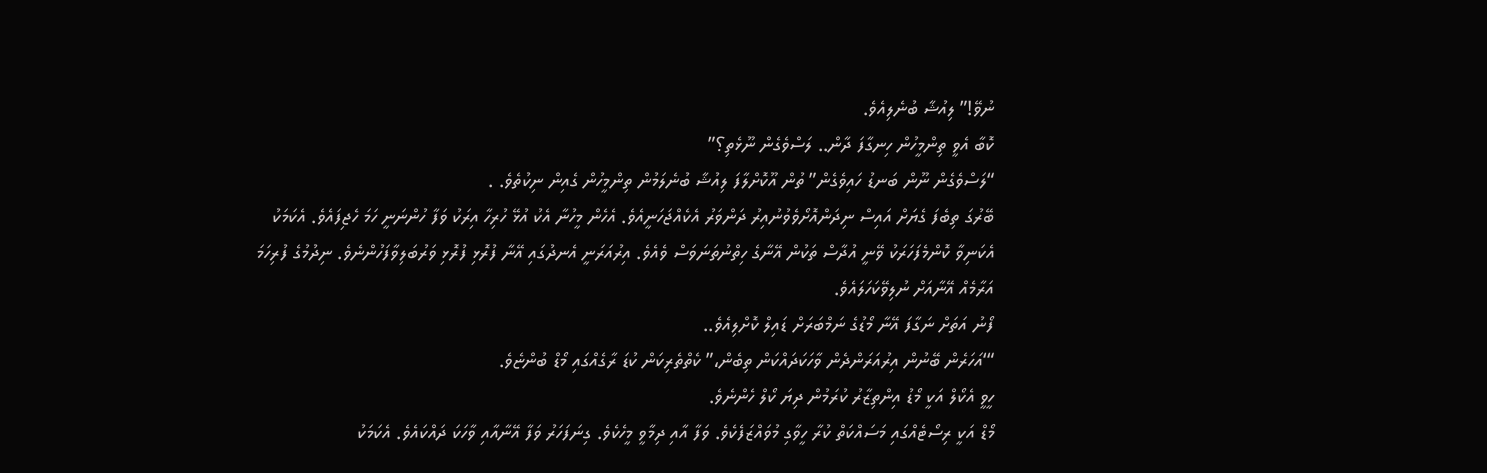ނުވޭ!” ލިއުޝާ ބުނެލިއެވެ.
ކޮބާ އެވީ ތިންމީހުން ހިނގާފަ ދާން.. ލަސްވެގެން ނޫޅެތި؟”
“ލަސްވެގެން ނޫން ބަނޑު ހައިވެގެން” ތުން އޫކޮށްލާފަ ލިއުޝާ ބުނެލަމުން ތިންމީހުން ގެއިން ނިކުތެވެ. .
ބޭރުގަ ތިބެފަ ގެޔަށް އައިސް ނިދަންއޮށޯވެވުނުއިރު ދަންވަރު އެކެއްޖަހަނީއެވެ. އެހެން މީހުނާ އެކު އުޅޭ ހުރިހާ އިރަކު ވަފާ ހުންނަނީ ހަމަ ހެޖިފައެވެ. އެކަމަކު އެކަނިވާ ކޮންމެފަހަރަކު ވޭނީ އުދާސް ތަކުން އޭނާގެ ހިތްނުތަނަވަސް ވެއެވެ. އިރުއަރަނީ އެނދުގައި އޭނާ ފުރޮޅި ފުރޮޅި ވަރުބަލިވާފަހުންނެވެ. ނިދުމުގެ ފުރިހަމަ އަރާމެއް އޭނާއަށް ނުލިވޭކަހަލައެވެ.
ފޯނު އަތަށް ނަގާފަ އޭނާ މޯޑުގެ ނަމްބަރަށް ޑައިލް ކޮށްލިއެވެ..
“‘އަހަރެން ބޭނުން އިރުއަރަންދެން ވާހަކަދައްކަން ތިބެން،” ކެތްތެރިކަން ކުޑަ ރާގެއްގައި މޯޑް ބުންޏެވެ.
ހީވީ އެކޯލް އަކީ މޯޑު އިންތިޒާރު ކުރަމުން ދިޔަ ކޯލް ހެންނެވެ.
މޯޑް އަކީ ރިސޯޓެއްގައި މަސައްކަތް ކުރާ ހީވާގި މުވައްޒަފެކެވެ. ވަފާ އާއި ދިމާވީ މީހެކެވެ. ގިނަފަހަރު ވަފާ އޭނާއާއި ވާހަކަ ދައްކައެވެ. އެކަމަކު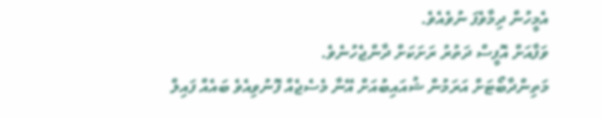އެމީހުން ދިމާވެފަ ނުވެއެވެ.
ވަފާއަށް އޮފީސް ދަތުރު ރަށަކަށް ދާންޖެހުނެވެ.
މަތިންދާބޯޓަށް އަރަމުން ޝުއައިބުއަށް އޭނާ މެސެޖެއް ފޮނުވިއެވެ ބައެއް ފައިލް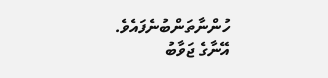ހުންނާތަންބުނެފައެވެ.
އޭނާގެ ޖަވާބު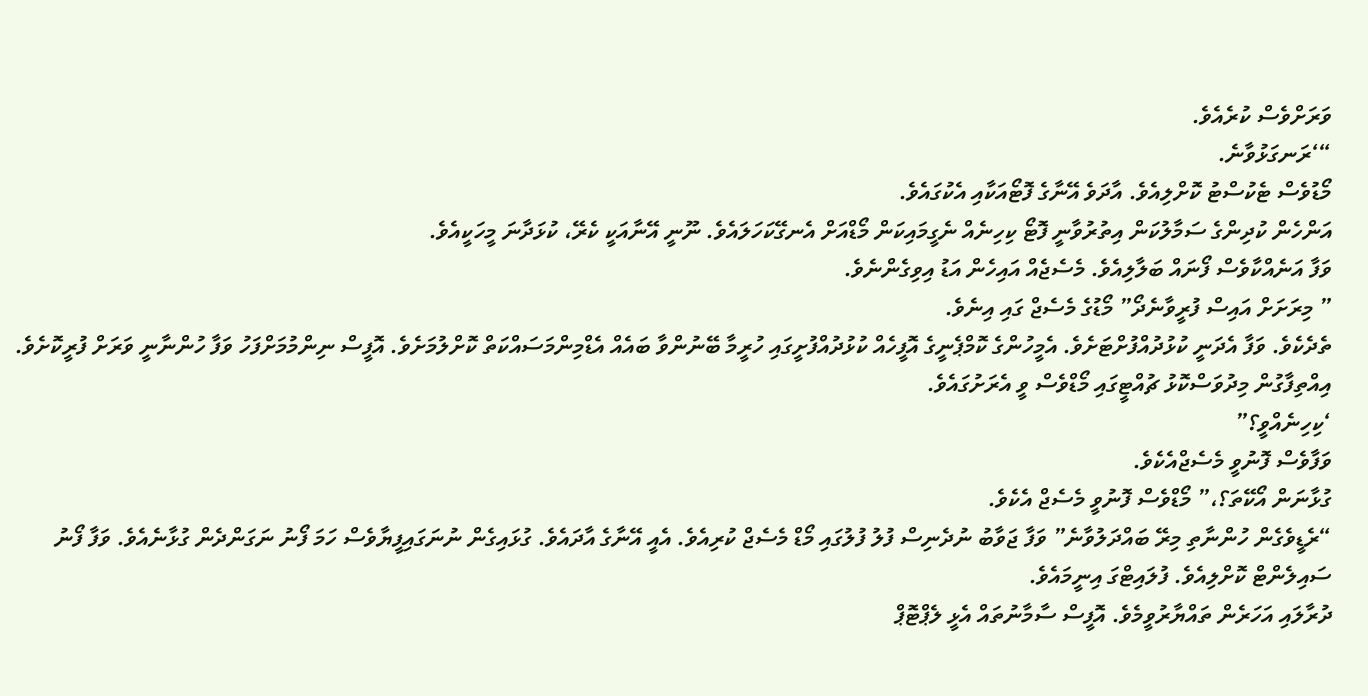ވަރަށްވެސް ކުރެއެވެ.
“‘ރަނގަޅުވާނެ.
މޯޑުވެސް ޓެކުސްޓު ކޮށްލިއެވެ. އާދަވެ އޭނާގެ ފޮޓޯއަކާއި އެކުގައެވެ.
އަންހެން ކުދިންގެ ސަމާލުކަން އިތުރުވާނީ ފޮޓޯ ކިހިނެއް ނެގީމައިކަން މޯޑްއަށް އެނގޭކަހަލައެވެ. ނޫނީ އޭނާއަކީ ކެރޭ، ކުޅަދާނަ މީހަކީއެވެ.
ވަފާ އަނެއްކާވެސް ފޯނައް ބަލާލިއެވެ. މެސެޖެއް އައިހެން އަޑު އިވިގެންނެވެ.
” މިރަށަށް އައިސް ފުރީވާނެދޯ” މޯޑުގެ މެސެޖް ގައި އިނެވެ.
ތެދެކެވެ. ވަފާ އެދަނީ ކުޅުދުއްފުށްޓަށެވެ. އެމީހުންގެ ކޮމްޕެނީގެ އޮފީހެއް ކުޅުދުއްފުށީގައި ހުރީމާ ބޭނުންވާ ބައެއް އެޑްމިންމަސައްކަތް ކޮށްލުމަށެވެ. އޮފީސް ނިންމުމަށްފަހު ވަފާ ހުންނާނީ ވަރަށް ފުރީކޮށެވެ. އިއްތިފާގުން މިދުވަސްކޮޅު ޗުއްޓީގައި މޯޑްވެސް ވީ އެރަށުގައެވެ.
‘ކިހިނެއްވީ؟”
ވަފާވެސް ފޮނުވީ މެސެޖްއެކެވެ.
ގުޅާނަން އޯކޭތަ؟،” މޯޑްވެސް ފޮނުވީ މެސެޖް އެކެވެ.
“ރެޑީވެގެން ހުންނާތި މިރޭ ބައްދަލުވާނެ” ވަފާ ޖަވާބު ނުދެނިސް ފުލު ފުލުގައި މޯޑް މެސެޖް ކުރިއެވެ. އެއީ އޭނާގެ އާދައެވެ. ގުޅައިގެން ނުނަގައިފީޔާވެސް ހަމަ ފޯނު ނަގަންދެން ގުޅާނެއެވެ. ވަފާ ފޯނު ސައިލެންޓް ކޮށްލިއެވެ. ފުލައިޓްގަ އިނީމައެވެ.
ދުރާލައި އަހަރެން ތައްޔާރުވީމެވެ. އޮފީސް ސާމާނުތައް އެޅީ ލެޕްޓޮޕް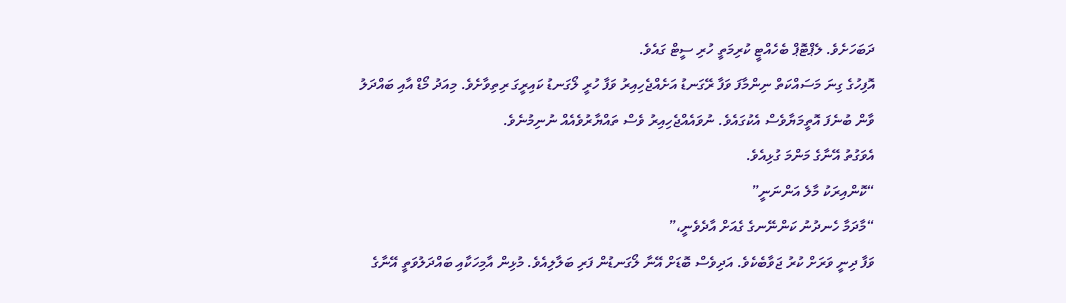ދަބަހަށެވެ. ލެޕްޓޮޕް ބެހެއްޓީ ކުރިމަތީ ހުރި ސީޓް ގައެވެ.
އޮފިހުގެ ގިނަ މަސައްކަތް ނިންމާފަ ވަފާ ރޭގަނޑު އަށެއްޖެހިއިރު ވަފާ ހުރީ ލޯގަނޑު ކައިރީގަ ރިތިވާށެވެ. މިއަދު މޯޑް އާއި ބައްދަލު ވާން ބުނެފަ އޮތީމަޔާވެސް އެކުގައެވެ. ނުވައެއްޖެހިއިރު ވެސް ތައްޔާރުވެއެއް ނުނިމުނެވެ.
އެވަގުތު އޭނާގެ މަންމަ ގުޅިއެވެ.
“ކޮންއިރަކު މާލެ އަންނަނީ”
“މާދަމާ ހެނދުނު ކަންނޭނގެ ގެއަށް އާދެވެނީ،”
ވަފާ ދިނީ ވަރަށް ކުރު ޖަވާބެކެވެ. އަދިވެސް ބޮޑަށް އޭނާ ލޯގަނޑުން ފަރި ބަލާލިއެވެ. މުޅިން އާމިހަކާއި ބައްދަލުވަތީ އޭނާގެ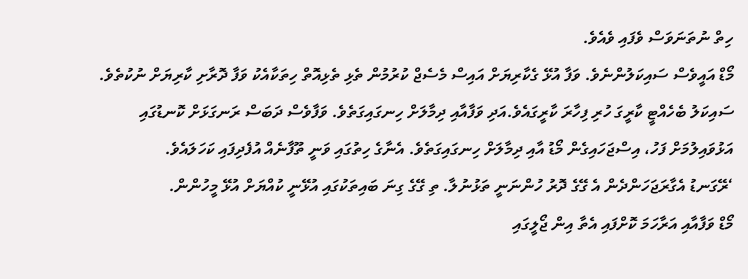ހިތް ނުތަނަވަސް ވެފައި ވެއެވެ.
މޯޑް އައީވެސް ސައިކަލުންނެވެ. ވަފާ އުޅޭ ގެކާރިޔަށް އައިސް މެސެޖް ކުރުމުން ތެޅި ތެޅިއޮތް ހިތަކާއެކު ވަފާ ދޮރާށި ކާރިޔަށް ނުކުތެވެ.
ސައިކަލު ބެހެއްޓީ ކާރީގަ ހުރި ފިހާރަ ކާރީގައެވެ.އަދި ވަފާއާއި ދިމާލަށް ހިނގައިގަތެވެ. ވަފާވެސް ދަބަސް ރަނގަޅަށް ކޮނޑުގައި އަޅުވައިލުމަށް ފަހު، އިސްޖަހައިގެން މޯޑު އާއި ދިމާލަށް ހިނގައިގަތެވެ. އެނާގެ ހިތުގައި ވަނީ ތޫފާނެއް އުފެދިފައި ކަހަލައެވެ.
‘ރޭގަނޑު އެގާރަޖަހަންދެން އެ ގޭގެ ދޮރު ހުންނަނީ ތަޅުނުލާ. ތި ގޭގެ ގިނަ ބައިތަކުގައި އުޅޭނީ ކުއްޔަށް އުޅޭ މީހުންން.
މޯޑް ވަފާއާއި އަރާހަމަ ކޮށްފައި އެތާ އިން ޖޯލީގައި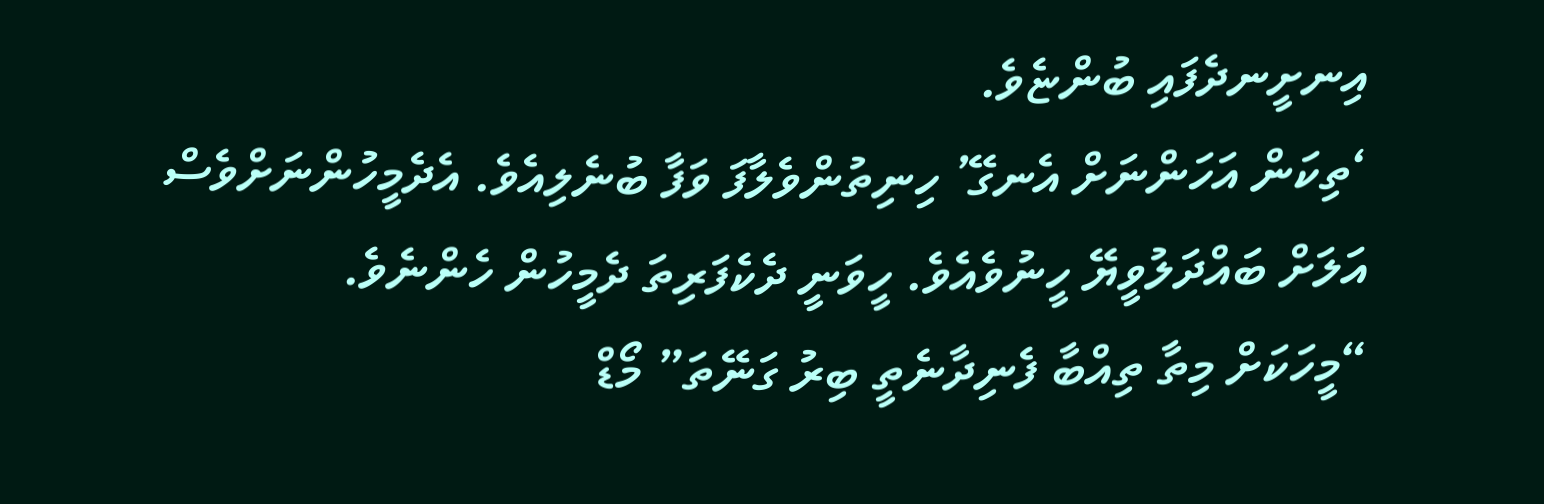އިނށީނދެފައި ބުންޏެވެ.
‘ތިކަން އަހަންނަށް އެނގޭ’ ހިނިތުންވެލާފަ ވަފާ ބުނެލިއެވެ. އެދެމީހުންނަށްވެސް އަލަށް ބައްދަލުވީޔޭ ހީނުވެއެވެ. ހީވަނީ ދެކެފަރިތަ ދެމީހުން ހެންނެވެ.
“މީހަކަށް މިތާ ތިއްބާ ފެނިދާނެތީ ބިރު ގަނޭތަ” މޯޑް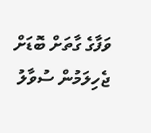ވަފާގެ ގާތަށް ބޮޑަށް ޖެހިލަމުން ސުވާލު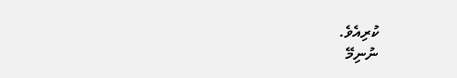ކުރިއެވެ.
ނުނިމޭ